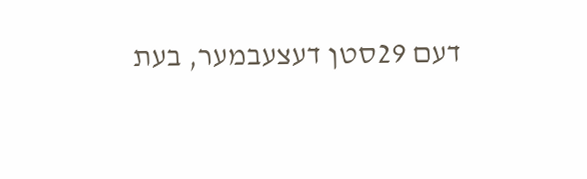דעם 29סטן דעצעבמער, בעת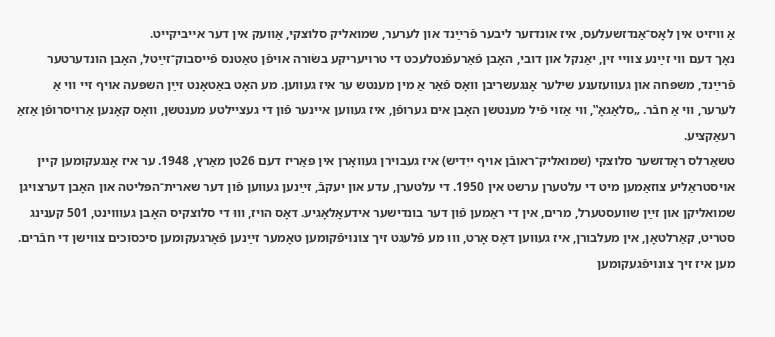אַ וויזיט אין לאָס־אַנדזשעלעס, איז אונדזער ליבער פֿרײַנד און לערער, שמואליק סלוצקי, אַװעק אין דער אײביקײט.
נאָך דעם ווי זײַנע צװײ זין, יאַנקל און דובי, האָבן פֿאַרעפֿנטלעכט די טרױעריקע בשׂורה אױפֿן טאַטנס פֿײסבוק־זײַטל, האָבן הונדערטער פֿרײַנד, משפּחה און געװעזענע שילער אָנגעשריבן װאָס פֿאַר אַ מין מענטש ער איז געװען. מע האָט באַטאָנט זײַן השפּעה אױף זײ װי אַ לערער, װי אַ חבֿר. „סלאַגאָ‟, װי אַזױ פֿיל מענטשן האָבן אים גערופֿן, איז געװען אײנער פֿון די געציילטע מענטשן, װאָס קאָנען אַרױסרופֿן אַזאַ רעאַקציע.
טשאַרלס ראָדזשער סלוצקי (שמואליק־ראובֿן אױף ייִדיש) איז געבױרן געװאָרן אין פּאַריז דעם 26טן מאַרץ, 1948. ער איז אָנגעקומען קײן אױסטראַליע צוזאַמען מיט די עלטערן ערשט אין 1950. די עלטערן, עדע און יעקבֿ, זײַנען געװען פֿון דער שארית־הפּליטה און האָבן דערצױגן שמואליקן און זײַן שװעסטערל, מרים, אין די ראַמען פֿון דער בונדישער אידעאָלאָגיע. דאָס הױז, װוּ די סלוצקיס האָבן געװױנט, 501 קענינג סטריט, קאַרלטאָן, אין מעלבורן, איז געװען דאָס אָרט, װוּ מע פֿלעגט זיך צונױפֿקומען טאָמער זײַנען פֿאָרגעקומען סיכסוכים צװישן די חבֿרים. מען איז זיך צונױפֿגעקומען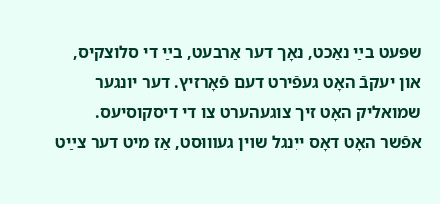שפּעט בײַ נאַכט, נאָך דער אַרבעט, בײַ די סלוצקיס, און יעקבֿ האָט געפֿירט דעם פֿאָרזיץ. דער יונגער שמואליק האָט זיך צוגעהערט צו די דיסקוסיעס. אפֿשר האָט דאָס ייִנגל שױן געװוּסט, אַז מיט דער צײַט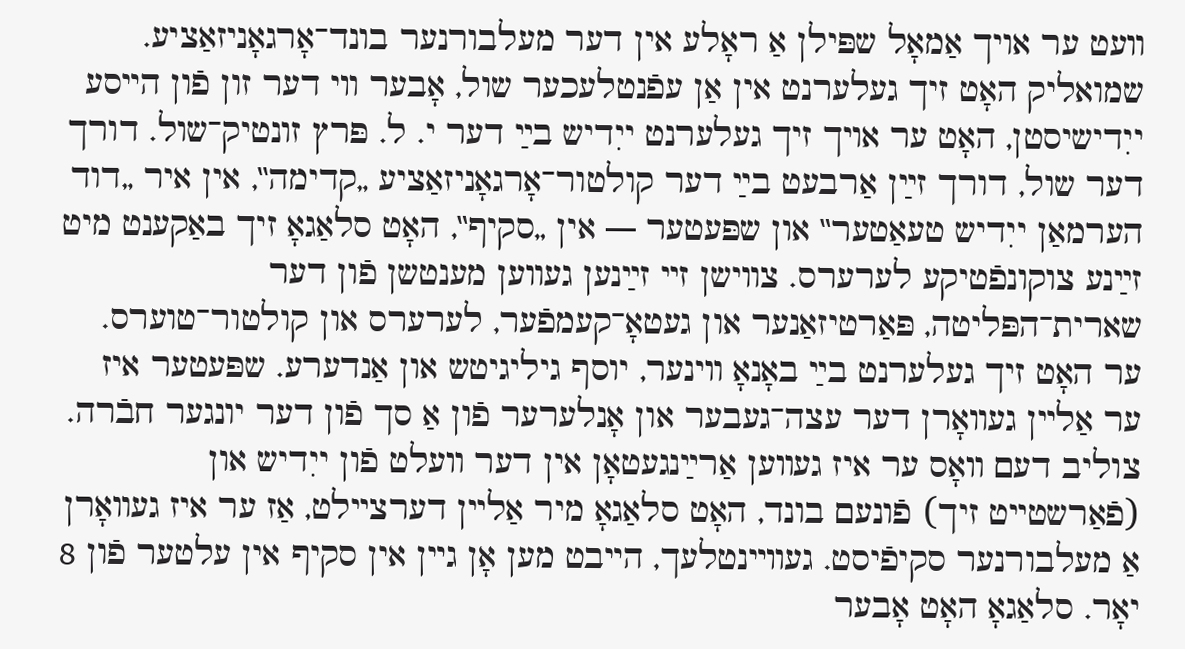װעט ער אויך אַמאָל שפּילן אַ ראָלע אין דער מעלבורנער בונד־אָרגאָניזאַציע.
שמואליק האָט זיך געלערנט אין אַן עפֿנטלעכער שול, אָבער װי דער זון פֿון הײסע ייִדישיסטן, האָט ער אױך זיך געלערנט ייִדיש בײַ דער י. ל. פּרץ זונטיק־שול. דורך דער שול, דורך זײַן אַרבעט בײַ דער קולטור־אָרגאָניזאַציע „קדימה‟, אין איר „דוד הערמאַן ייִדיש טעאַטער‟ און שפּעטער — אין „סקיף‟, האָט סלאַגאָ זיך באַקענט מיט זײַנע צוקונפֿטיקע לערערס. צװישן זײ זײַנען געװען מענטשן פֿון דער שארית־הפּליטה, פּאַרטיזאַנער און געטאָ־קעמפֿער, לערערס און קולטור־טוערס. ער האָט זיך געלערנט בײַ באָנאָ װינער, יוסף גיליגיטש און אַנדערע. שפּעטער איז ער אַלײן געװאָרן דער עצה־געבער און אָנלערער פֿון אַ סך פֿון דער יונגער חבֿרה.
צוליב דעם װאָס ער איז געװען אַרײַנגעטאָן אין דער װעלט פֿון ייִדיש און (פֿאַרשטײט זיך) פֿונעם בונד, האָט סלאַגאָ מיר אַלײן דערצײלט, אַז ער איז געװאָרן אַ מעלבורנער סקיפֿיסט. געװײנטלעך, הײבט מען אָן גײן אין סקיף אין עלטער פֿון 8 יאָר. סלאַגאָ האָט אָבער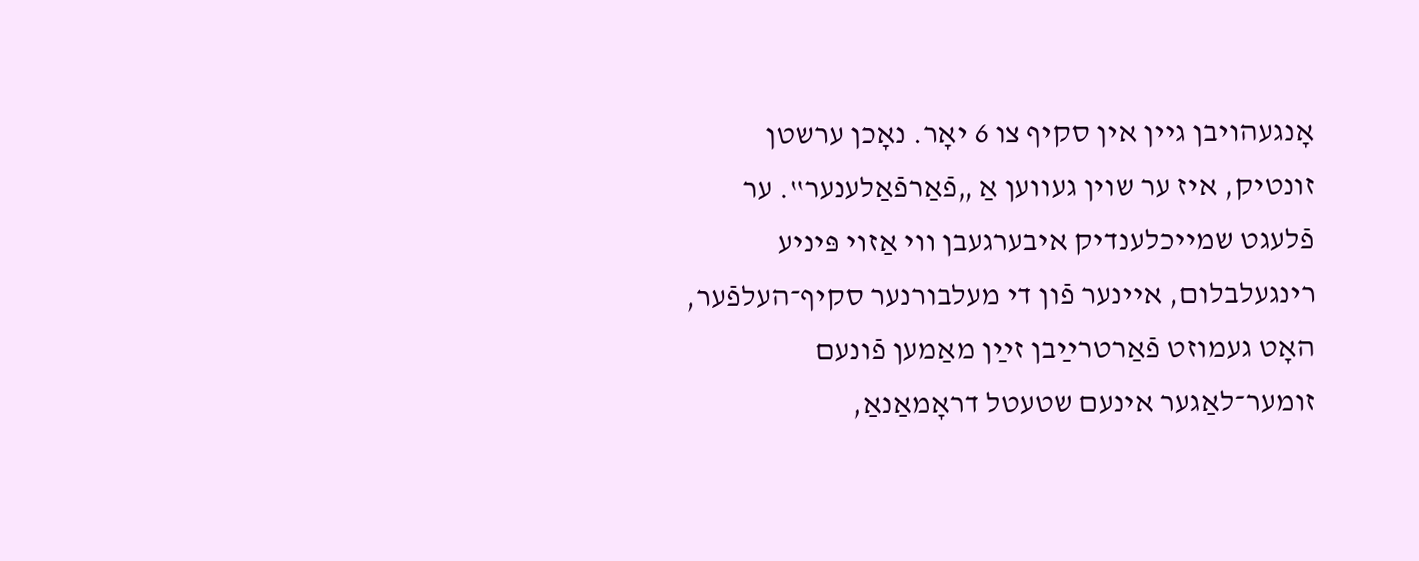אָנגעהױבן גײן אין סקיף צו 6 יאָר. נאָכן ערשטן זונטיק, איז ער שױן געװען אַ „פֿאַרפֿאַלענער‟. ער פֿלעגט שמײכלענדיק איבערגעבן װי אַזױ פּיניע רינגעלבלום, אײנער פֿון די מעלבורנער סקיף־העלפֿער, האָט געמוזט פֿאַרטרײַבן זײַן מאַמען פֿונעם זומער־לאַגער אינעם שטעטל דראָמאַנאַ,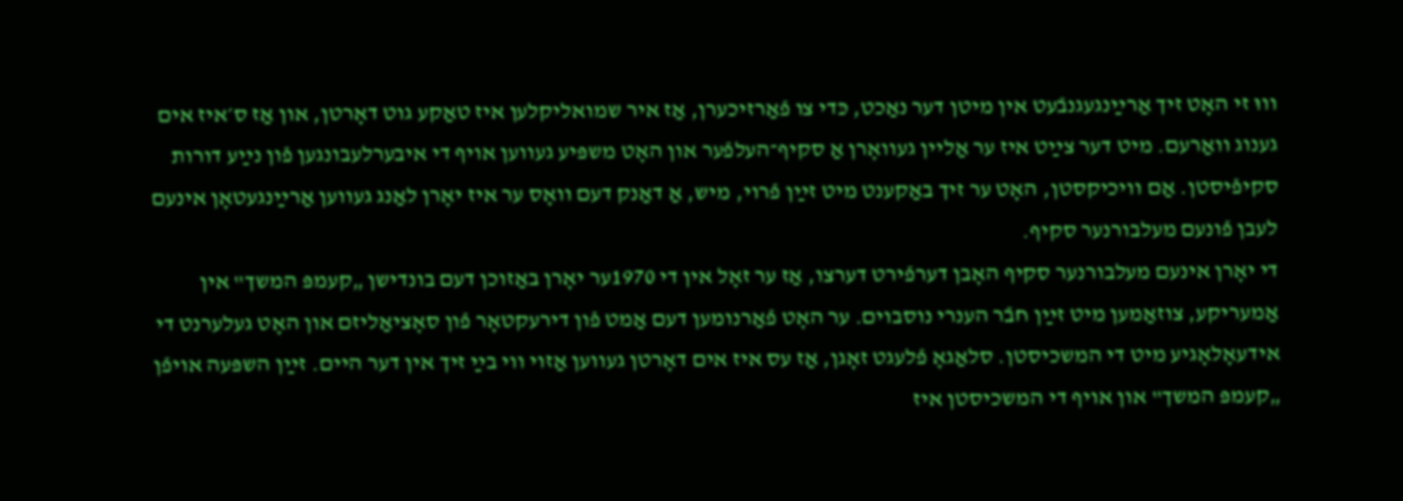וווּ זי האָט זיך אַרײַנגעגנבֿעט אין מיטן דער נאַכט, כּדי צו פֿאַרזיכערן, אַז איר שמואליקלען איז טאַקע גוט דאָרטן, און אַז ס׳איז אים גענוג װאַרעם. מיט דער צײַט איז ער אַלײן געװאָרן אַ סקיף־העלפֿער און האָט משפּיע געװען אויף די איבערלעבונגען פֿון נײַע דורות סקיפֿיסטן. אַם װיכיקסטן, האָט ער זיך באַקענט מיט זײַן פֿרױ, מיש, אַ דאַנק דעם װאָס ער איז יאָרן לאַנג געװען אַרײַנגעטאָן אינעם לעבן פֿונעם מעלבורנער סקיף.
די יאָרן אינעם מעלבורנער סקיף האָבן דערפֿירט דערצו, אַז ער זאָל אין די 1970ער יאָרן באַזוכן דעם בונדישן „קעמפּ המשך‟ אין אַמעריקע, צוזאַמען מיט זײַן חבֿר הענרי נוסבױם. ער האָט פֿאַרנומען דעם אַמט פֿון דירעקטאָר פֿון סאָציאַליזם און האָט געלערנט די אידעאָלאָגיע מיט די המשכיסטן. סלאַגאָ פֿלעגט זאָגן, אַז עס איז אים דאָרטן געװען אַזױ װי בײַ זיך אין דער הײם. זײַן השפּעה אױפֿן „קעמפּ המשך‟ און אױף די המשכיסטן איז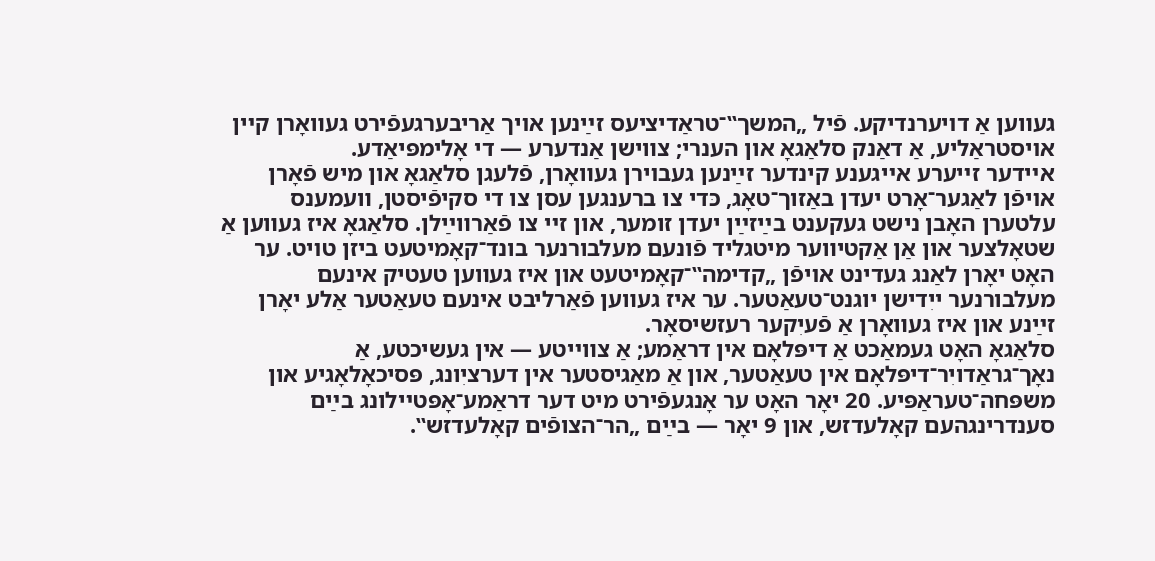געװען אַ דױערנדיקע. פֿיל „המשך‟־טראַדיציעס זײַנען אױך אַריבערגעפֿירט געװאָרן קײן אױסטראַליע, אַ דאַנק סלאַגאָ און הענרי; צװישן אַנדערע — די אָלימפּיאַדע.
אײדער זײערע אײגענע קינדער זײַנען געבױרן געװאָרן, פֿלעגן סלאַגאָ און מיש פֿאָרן אױפֿן לאַגער־אָרט יעדן באַזוך־טאָג, כּדי צו ברענגען עסן צו די סקיפֿיסטן, װעמענס עלטערן האָבן נישט געקענט בײַזײַן יעדן זומער, און זײ צו פֿאַרװײַלן. סלאַגאָ איז געװען אַ שטאָלצער און אַן אַקטיװער מיטגליד פֿונעם מעלבורנער בונד־קאָמיטעט ביזן טױט. ער האָט יאָרן לאַנג געדינט אױפֿן „קדימה‟־קאָמיטעט און איז געװען טעטיק אינעם מעלבורנער ייִדישן יוגנט־טעאַטער. ער איז געװען פֿאַרליבט אינעם טעאַטער אַלע יאָרן זײַנע און איז געװאָרן אַ פֿעיִקער רעזשיסאָר.
סלאַגאָ האָט געמאַכט אַ דיפּלאָם אין דראַמע; אַ צװײטע — אין געשיכטע, אַ נאָך־גראַדויִר־דיפּלאָם אין טעאַטער, און אַ מאַגיסטער אין דערציִונג, פּסיכאָלאָגיע און משפּחה־טעראַפּיע. 20 יאָר האָט ער אָנגעפֿירט מיט דער דראַמע־אָפּטײלונג בײַם סענדרינגהעם קאָלעדזש, און 9 יאָר — בײַם „הר־הצופֿים קאָלעדזש‟.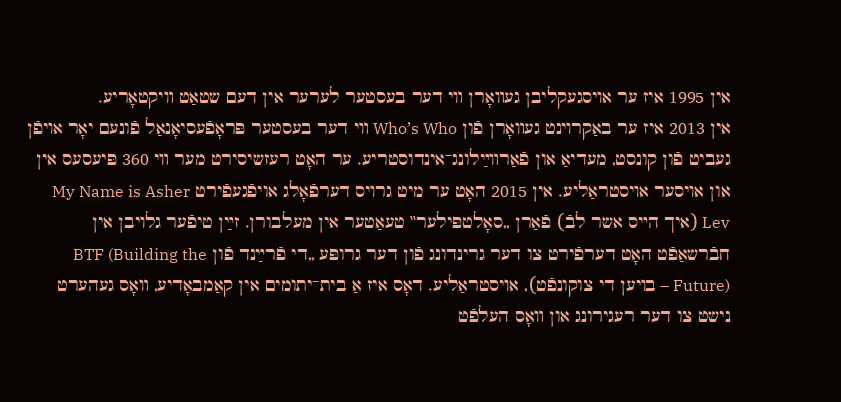אין 1995 איז ער אױסגעקליבן געװאָרן װי דער בעסטער לערער אין דעם שטאַט װיקטאָריע.
אין 2013 איז ער באַקרױנט געװאָרן פֿון Who’s Who װי דער בעסטער פּראָפֿעסיאָנאַל פֿונעם יאָר אױפֿן געביט פֿון קונסט, מעדיאַ און פֿאַרװײַלונג־אינדוסטריע. ער האָט רעזשיסירט מער װי 360 פּיעסעס אין און אױסער אױסטראַליע. אין 2015 האָט ער מיט גרױס דערפֿאָלג אויפֿגעפֿירט My Name is Asher Lev (איך הײס אשר לבֿ) פֿאַרן „סאָלטפּילער‟ טעאַטער אין מעלבורן. זײַן טיפֿער גלױבן אין חבֿרשאַפֿט האָט דערפֿירט צו דער גרינדונג פֿון דער גרופּע „די פֿרײַנד פֿון BTF (Building the Future) – בױען די צוקונפֿט), אױסטראַליע. דאָס איז אַ בית־יתומים אין קאַמבאָדיע, װאָס געהערט נישט צו דער רעגירונג און װאָס העלפֿט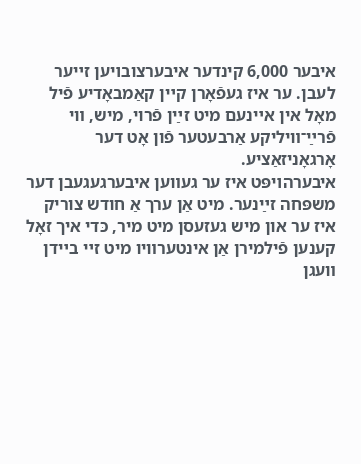איבער 6,000 קינדער איבערצובױען זײער לעבן. ער איז געפֿאָרן קײן קאַמבאָדיע פֿיל מאָל אין אײנעם מיט זײַן פֿרוי, מיש, װי פֿרײַ־װיליקע אַרבעטער פֿון אָט דער אָרגאָניזאַציע.
איבערהױפּט איז ער געװען איבערגעגעבן דער משפּחה זײַנער. מיט אַן ערך אַ חודש צוריק איז ער און מיש געזעסן מיט מיר, כּדי איך זאָל קענען פֿילמירן אַן אינטערװיו מיט זײ בײדן װעגן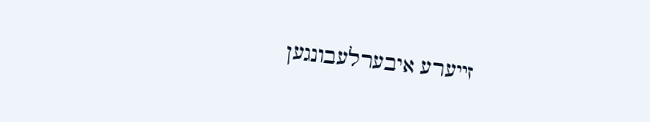זײערע איבערלעבונגען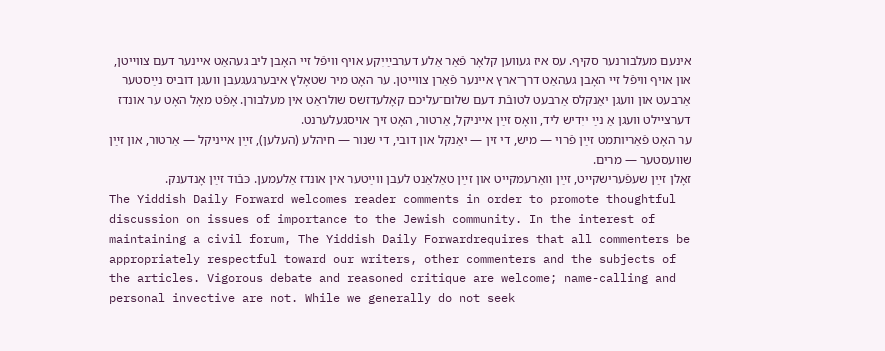אינעם מעלבורנער סקיף. עס איז געװען קלאָר פֿאַר אַלע דערבײַיִקע אױף װיפֿל זײ האָבן ליב געהאַט אײנער דעם צװײטן, און אױף װיפֿל זײ האָבן געהאַט דרך־ארץ אײנער פֿאַרן צװײטן. ער האָט מיר שטאָלץ איבערגעגעבן װעגן דוביס נײַסטער אַרבעט און װעגן יאַנקלס אַרבעט לטובֿת דעם שלום־עליכם קאָלעדזשס שולראַט אין מעלבורן. אָפֿט מאָל האָט ער אונדז דערצײלט װעגן אַ נײַ ייִדיש ליד, װאָס זײַן אײניקל, אַרטור, האָט זיך אױסגעלערנט.
ער האָט פֿאַריותמט זײַן פֿרױ — מיש, די זין — יאַנקל און דובי, די שנור — חיהלע (העלען), זײַן אײניקל — אַרטור, און זײַן שװעסטער — מרים.
זאָלן זײַן שעפֿערישקײט, זײַן װאַרעמקײט און זײַן טאַלאַנט לעבן װײַטער אין אונדז אַלעמען. כּבֿוד זײַן אָנדענק.
The Yiddish Daily Forward welcomes reader comments in order to promote thoughtful discussion on issues of importance to the Jewish community. In the interest of maintaining a civil forum, The Yiddish Daily Forwardrequires that all commenters be appropriately respectful toward our writers, other commenters and the subjects of the articles. Vigorous debate and reasoned critique are welcome; name-calling and personal invective are not. While we generally do not seek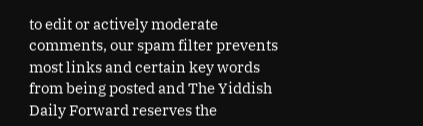to edit or actively moderate comments, our spam filter prevents most links and certain key words from being posted and The Yiddish Daily Forward reserves the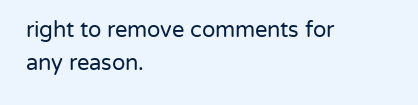right to remove comments for any reason.